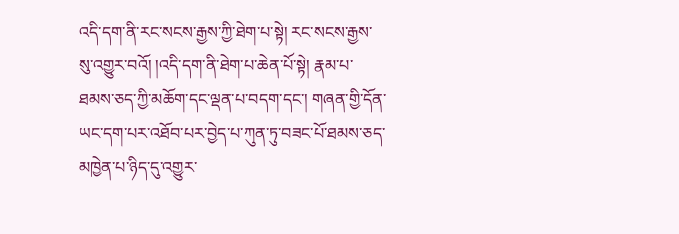འདི་དག་ནི་རང་སངས་རྒྱས་ཀྱི་ཐེག་པ་སྟེ། རང་སངས་རྒྱས་སུ་འགྱུར་བའོ། །འདི་དག་ནི་ཐེག་པ་ཆེན་པོ་སྟེ། རྣམ་པ་ཐམས་ཅད་ཀྱི་མཆོག་དང་ལྡན་པ་བདག་དང་། གཞན་གྱི་དོན་ཡང་དག་པར་འཐོབ་པར་བྱེད་པ་ཀུན་ཏུ་བཟང་པོ་ཐམས་ཅད་མཁྱེན་པ་ཉིད་དུ་འགྱུར་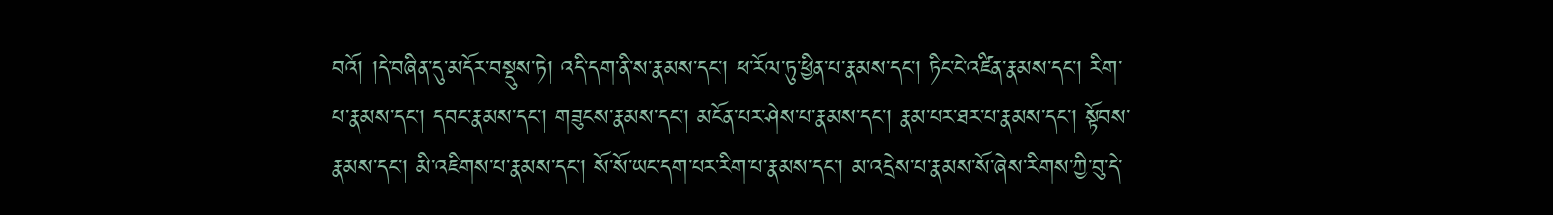བའོ། །དེ་བཞིན་དུ་མདོར་བསྡུས་ཏེ། འདི་དག་ནི་ས་རྣམས་དང་། ཕ་རོལ་ཏུ་ཕྱིན་པ་རྣམས་དང་། ཏིང་ངེ་འཛིན་རྣམས་དང་། རིག་པ་རྣམས་དང་། དབང་རྣམས་དང་། གཟུངས་རྣམས་དང་། མངོན་པར་ཤེས་པ་རྣམས་དང་། རྣམ་པར་ཐར་པ་རྣམས་དང་། སྟོབས་རྣམས་དང་། མི་འཇིགས་པ་རྣམས་དང་། སོ་སོ་ཡང་དག་པར་རིག་པ་རྣམས་དང་། མ་འདྲེས་པ་རྣམས་སོ་ཞེས་རིགས་ཀྱི་བུ་དེ་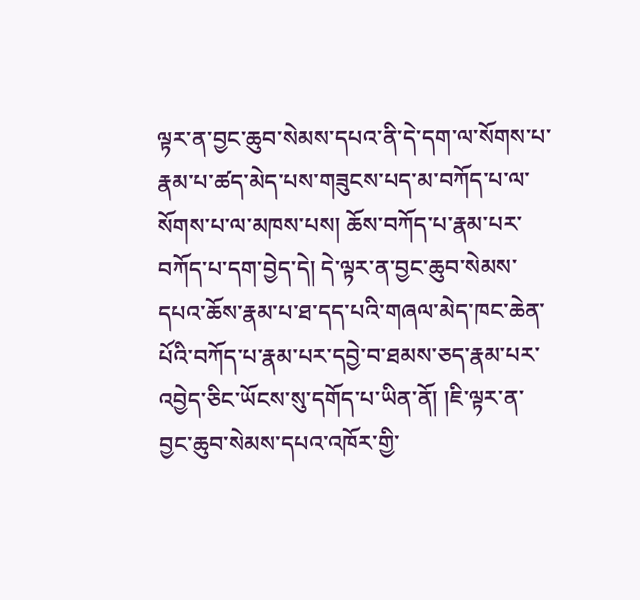ལྟར་ན་བྱང་ཆུབ་སེམས་དཔའ་ནི་དེ་དག་ལ་སོགས་པ་རྣམ་པ་ཚད་མེད་པས་གཟུངས་པད་མ་བཀོད་པ་ལ་སོགས་པ་ལ་མཁས་པས། ཆོས་བཀོད་པ་རྣམ་པར་བཀོད་པ་དག་བྱེད་དེ། དེ་ལྟར་ན་བྱང་ཆུབ་སེམས་དཔའ་ཆོས་རྣམ་པ་ཐ་དད་པའི་གཞལ་མེད་ཁང་ཆེན་པོའི་བཀོད་པ་རྣམ་པར་དབྱེ་བ་ཐམས་ཅད་རྣམ་པར་འབྱེད་ཅིང་ཡོངས་སུ་དགོད་པ་ཡིན་ནོ། །ཇི་ལྟར་ན་བྱང་ཆུབ་སེམས་དཔའ་འཁོར་གྱི་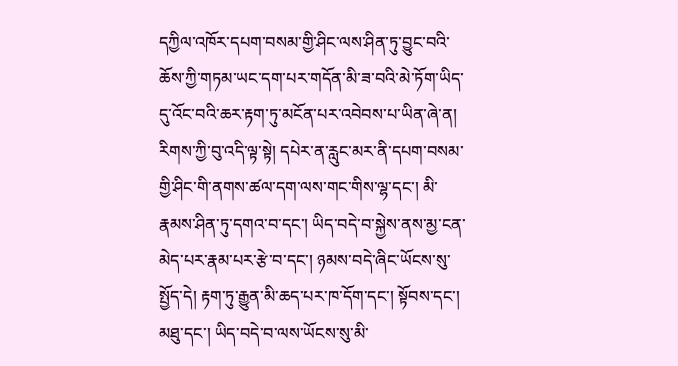དཀྱིལ་འཁོར་དཔག་བསམ་གྱི་ཤིང་ལས་ཤིན་ཏུ་བྱུང་བའི་ཆོས་ཀྱི་གཏམ་ཡང་དག་པར་གདོན་མི་ཟ་བའི་མེ་ཏོག་ཡིད་དུ་འོང་བའི་ཆར་རྟག་ཏུ་མངོན་པར་འབེབས་པ་ཡིན་ཞེ་ན། རིགས་ཀྱི་བུ་འདི་ལྟ་སྟེ། དཔེར་ན་རླུང་མར་ནི་དཔག་བསམ་གྱི་ཤིང་གི་ནགས་ཚལ་དག་ལས་གང་གིས་ལྷ་དང་། མི་རྣམས་ཤིན་ཏུ་དགའ་བ་དང་། ཡིད་བདེ་བ་སྐྱེས་ནས་མྱ་ངན་མེད་པར་རྣམ་པར་རྩེ་བ་དང་། ཉམས་བདེ་ཞིང་ཡོངས་སུ་སྤྱོད་དེ། རྟག་ཏུ་རྒྱུན་མི་ཆད་པར་ཁ་དོག་དང་། སྟོབས་དང་། མཐུ་དང་། ཡིད་བདེ་བ་ལས་ཡོངས་སུ་མི་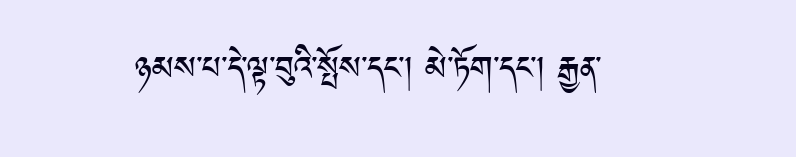ཉམས་པ་དེ་ལྟ་བུའི་སྤོས་དང་། མེ་ཏོག་དང་། རྒྱན་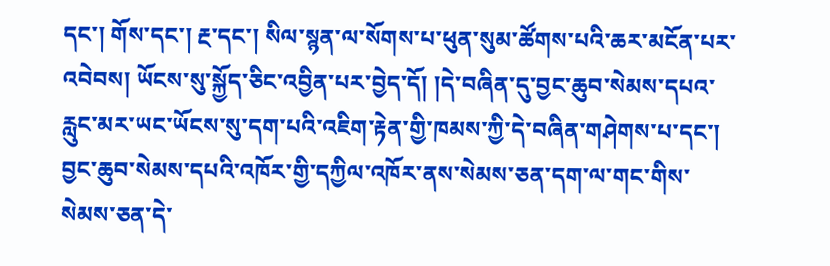དང་། གོས་དང་། རྔ་དང་། སིལ་སྙན་ལ་སོགས་པ་ཕུན་སུམ་ཚོགས་པའི་ཆར་མངོན་པར་འབེབས། ཡོངས་སུ་སྐྱོད་ཅིང་འབྱིན་པར་བྱེད་དོ། །དེ་བཞིན་དུ་བྱང་ཆུབ་སེམས་དཔའ་རླུང་མར་ཡང་ཡོངས་སུ་དག་པའི་འཇིག་རྟེན་གྱི་ཁམས་ཀྱི་དེ་བཞིན་གཤེགས་པ་དང་། བྱང་ཆུབ་སེམས་དཔའི་འཁོར་གྱི་དཀྱིལ་འཁོར་ནས་སེམས་ཅན་དག་ལ་གང་གིས་སེམས་ཅན་དེ་